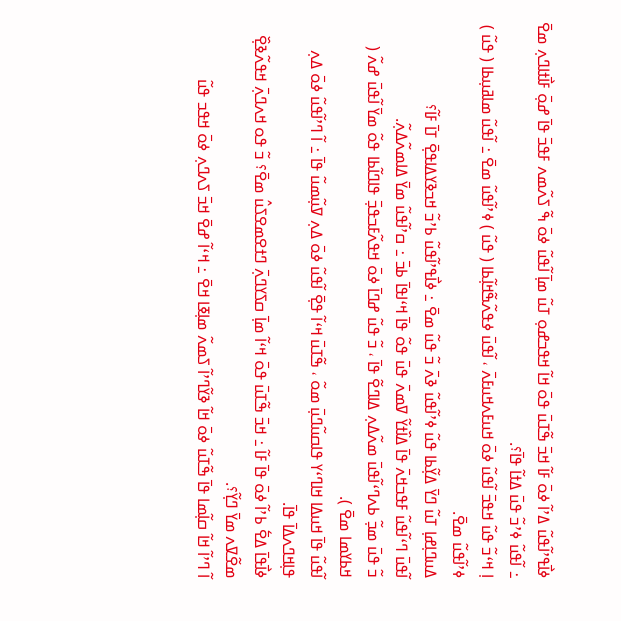ߦߊ߯ߟߴߊ߬ߟߎ߬ ߡߴߊ߬ ߦߋ߫ ߓߊ߬ ߞߏ߫ ߒ߬ߠߎ߫ ߟߋ߫ ߞߊ߬ ߞߟߏߝߋ߲ ߠߎ߬ ߘߊ߲߫ ߊ߬ߟߎ߬ ߦߋ߫ ߒ߬ ߖߍ߬ߘߍ ߓߟߏ߫ ߟߊ߫ ߝߋ߲߫ ߓߊ߯ߙߊߣߍ߲ ߘߐ߫ ߸ ߊ߬ߟߎ߬ ߦߴߏ߬ ߟߎ߫ ߡߙߊ߬ ߟߊ߫؟.
ߊ߲ ߞߵߏ߬ ߟߎ߬ ߞߟߏ߫ ߊ߬ߟߎ߬ ߦߋ߫ ߞߎߓߍߞߎߓߍ߫ ، ߊ߬ߟߎ߫ ߦߟߍ߬ߒ߬ߞߊ߲߬ߕߊ ( ߟߎ߬ ) ߦߴߊ߬ߟߎ߬ ߘߐ߫ ߸ ߊ߬ߟߎ߬ ߘߊߥߎ߲ߕߊ ( ߟߎ߬ ) ߦߴߊ߬ߟߎ߬ ߘߐ߫.
ߡߎߣߊ߲ߝߊ߲ ߠߎ߬ ߣߌ߫ ߡߌ߲߬ߕߊ ߟߎ߬ ߦߴߊ߬ߟߎ߬ ߢߍ߫ ߏ߬ ߟߎ߬ ߘߐ߫ ߸ ߦߊ߯ߟߴߊ߬ߟߎ߬ ߕߴߏ߬ ߞߏߢߌߡߊߟߐ߲߫ ߠߊ߫ ߓߊ߬؟
ߊ߬ߟߎ߫ ߣߵߊ߬ߟߎ߬ ߓߟߏߞߍ߫ ߟߊ߫ ߡߊ߰ߙߌ߬ ߜߘߍ߫ ߟߎ߫ ߟߋ߬ ߟߊ߫ ߞߵߊߟߊ߫ ߕߏ߫ ߸ ߛߴߊ߬ߟߎ߬ ߘߌ߫ ߡߊߘߍ߬ߡߍ߲߬.
ߏ߬ ߟߎ߫ ߘߏ߲߬ ߕߍߣߵߊ߬ߟߎ߫ ߘߍ߬ߡߍ߲ ߡߊߣߐ߬ ߟߊ߫ ، ߏ߬ ߟߎ߬ ߝߣߊ߫ ߦߋ߫ ߞߟߍ߬ߓߏߟߏ߲߫ ߟߊߣߊ߬ߕߊ ߟߋ߬ ߘߌ߫ ߊ߬ߟߎ߫ ߝߍ߬ ( ߞߕߌߘߊ ߘߐ߫ ).
ߊ߬ߟߎ߬ ߟߊ߫ ߞߎߡߊ ߞߊߣߵߌ ߟߊߛߎ߬ߣߎ߲߫ ߘߋ߬ ، ߒ߬ߠߎ߫ ߞߵߊ߬ ߟߐ߲߫ ߊ߬ߟߎ߬ ߦߋ߫ ߡߍ߲ ߜߎ߲߬ߘߎ߬ ߟߊ߫ ߸ ߊ߬ ߣߴߊ߬ߟߎ߬ ߦߋ߫ ߡߍ߲ ߟߊ߲ߞߣߍߡߊ߫ ߟߊ߫.
ߦߊ߯ߟߊ߫ ߡߐ߱ ߕߴߊ߬ ߦߋ߫ ߟߊ߫ ߓߊ߬ ߸ ߞߏ߫ ߒ߬ߠߎ߫ ߟߋ߫ ߞߵߊ߬ ߘߊ߲߫ ߛߖߌߣߍ߲߫ ߣߙߐߘߐߖߎ߮ ߘߐ߫؟ ߏ߬ ߟߋ ߞߍߣߍ߲߫ ߞߟߍ߬ߢߐ߲߰ ߘߐ߬ߜߍ ߘߌ߫ ߣߌ߲߬؟.
ߊ߬ ߣߴߊ߬ ߞߊ߬ ߛߊ߲߬ߘߊ ߟߊ߫ ߒ߬ߠߎ߬ ߦߋ߫ ߞߊ߬ ߢߌ߬ߣߴߊ߬ ߖߘߍ߬ ߘߊ߲ߧߊ ߞߐ߫ ߸ ߞߵߊ߬ ߝߐ߫ ߞߏ߫ ߖߍߣߍ߲ ߦߋ߫ ߞߟߏ ߟߎ߬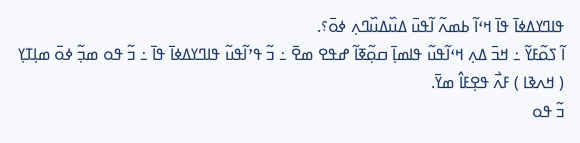ߟߊߣߌߡߦߊ߫ ߟߊ߫ ߞߵߊ߬ ߕߘߍ߬ ߊ߬ߟߎ߫ ߡߎ߰ߡߎ߰ߣߍ߲ ߦߋ߫؟.
ߊ߬ ߖߋ߬ߓߌ߬ ߸ ߞߏ߫ ߡߍ߲ ߞߵߊ߬ߟߎ߬ ߟߊߘߊ߲߫ ߛߋ߲߬ߧߊ߬ ߝߟߐ ߘߐ߫ ߸ ߏ߬ ߟߴߊ߬ߟߎ߬ ߟߊߣߌߡߦߊ߫ ߟߊ߫ ߸ ߏ߬ ߟߋ ߘߏ߲߬ ߦߋ߫ ߘߊ߲ߠߌ߲ ( ߞߍߢߊ ) ߓߍ߯ ߟߐ߲ߓߊ߮ ߘߌ߫.
ߏ߬ ߟߋ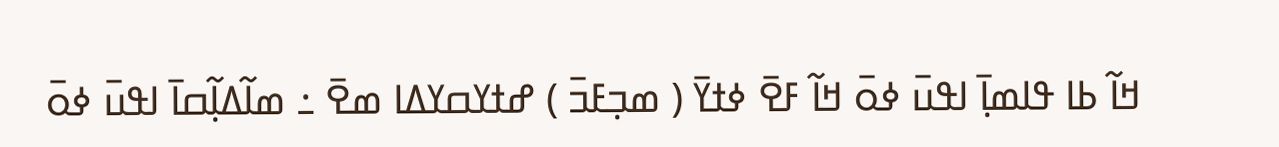ߞߊ߬ ߕߊ ߟߊߘߊ߲߫ ߊߟߎ߫ ߦߋ߫ ߞߊ߬ ߓߐ߫ ߦߙߌ߫ ( ߘߏ߲ߓߏ߫ ) ߝߙߌߛߌߡߊ ߘߐ߫ ߸ ߘߊ߬ߡߊ߲߬ߛߊ߫ ߊߟߎ߫ ߦߋ߫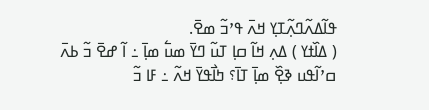ߟߊ߬ߡߍ߬ߣߍ߲߬ߠߌ߲ ߞߍ߫ ߟߴߏ߬ ߘߐ߫.
( ߡߊ߰ߙߌ ) ߡߍ߲ ߞߊ߬ ߛߊ߲ ߠߎ߬ ߣߌ߫ ߘߎ߱ ߘߊ߲߫ ߸ ߊ߬ ߝߐ߫ ߏ߬ ߕߍ߫ ߛߴߊ߬ߟߎ ߢߐ߲߰ ߘߊ߲߫ ߠߊ߫؟ ߤߊ߯ߟߌ߫ ߞߍ߬ ߸ ߓߊ ߏ߬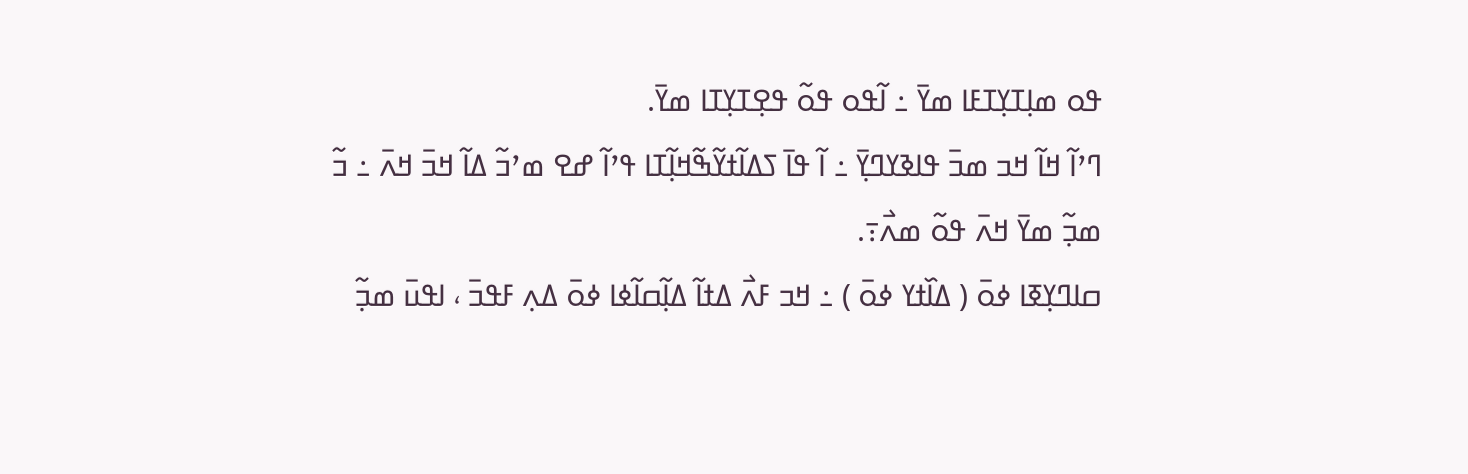ߟߋ ߘߊ߲ߠߌ߲ߠߓߊ ߘߌ߫ ߸ ߊ߬ߟߋ ߟߋ߬ ߟߐ߲ߠߌ߲ߠߊ ߘߌ߫.
ߣߴߊ߬ ߞߊ߬ ߞߏ ߘߏ߫ ߟߊߢߌߣߌ߲߫ ߸ ߊ߬ ߟߊ߫ ߖߡߊ߬ߙߌ߬ߒ߬ߞߊ߲߬ߠߊ ߟߴߊ߬ ߝߐ ߘߴߏ߬ ߡߊ߬ ߞߏ߫ ߞߍ߫ ߸ ߏ߬ ߘߏ߲߬ ߘߌ߫ ߞߍ߫ ߟߋ߬ ߘߍ߯߹.
ߛߊߣߌ߲ߧߊ ߦߋ߫ ( ߡߊ߰ߙߌ ߦߋ߫ ) ߸ ߞߏ ߓߍ߯ ߡߙߊ߬ ߡߊ߲߬ߛߊ߬ߦߊ ߦߋ߫ ߡߍ߲ ߓߟߏ߫ ، ߊߟߎ߫ ߘߏ߲߬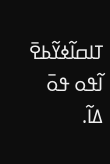ߠߊߛߊ߬ߦߌ߬ߕߐ߫ ߊ߬ߟߋ ߟߋ߫ ߡߊ߬.